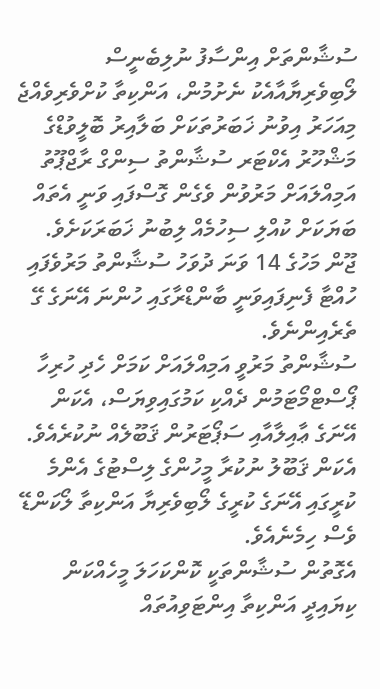ސުޝާންތަށް އިންސާފު ނުލިބެނީސް ލޯބިވެރިޔާއާއެކު ނެށުމުން، އަންކިތާ ކުށްވެރިވެއްޖެ
މިއަހަރު އިވުނު ޚަބަރުތަކަށް ބަލާއިރު ބޮލީވުޑްގެ މަޝްހޫރު އެކްޓަރ ސުޝާންތު ސިންގް ރާޖްޕޫތު އަމިއްލައަށް މަރުވުން ވެގެން ގޮސްފައި ވަނީ އެތައް ބަޔަކަށް ކުއްލި ސިހުމެއް ލިބުނު ޚަބަރަކަށެވެ.
ޖޫން މަހުގެ 14 ވަނަ ދުވަހު ސުޝާންތު މަރުވެފައި ހުއްޓާ ފެނިފައިވަނީ ބާންޑްރާގައި ހުންނަ އޭނަގެ ގޭ ތެރެއިންނެވެ.
ސުޝާންތު މަރުވީ އަމިއްލައަށް ކަމަށް ހެދި ހުރިހާ ޕޯސްޓްމޯޓަމުން ދެއްކި ކަމުގައިވިޔަސް، އެކަން އޭނަގެ ޢާއިލާއާއި ސަޕޯޓަރުން ޤަބޫލެއް ނުކުރެއެވެ. އެކަން ޤަބޫލު ނުކުރާ މީހުންގެ ލިސްޓުގެ އެންމެ ކުރީގައި އޭނަގެ ކުރީގެ ލޯބިވެރިޔާ އަންކިތާ ލޯކަންޑޭ ވެސް ހިމެނެއެވެ.
އެގޮތުން ސުޝާންތަކީ ކޮންކަހަލަ މީހެއްކަން ކިޔައިދީ އަންކިތާ އިންޓަވިއުތައް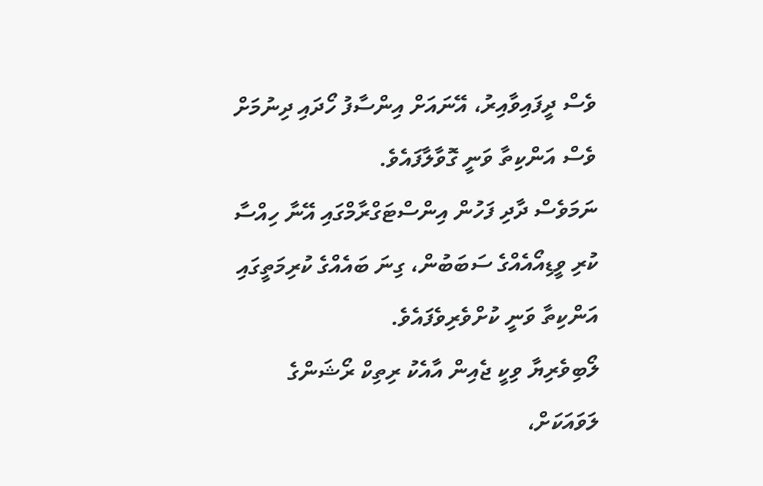ވެސް ދީފައިވާއިރު، އޭނައަށް އިންސާފު ހޯދައި ދިނުމަށް ވެސް އަންކިތާ ވަނީ ގޮވާލާފައެވެ.
ނަމަވެސް ދާދި ފަހުން އިންސްޓަގްރާމްގައި އޭނާ ހިއްސާ ކުރި ވީޑިއޯއެއްގެ ސަބަބުން، ގިނަ ބައެއްގެ ކުރިމަތީގައި އަންކިތާ ވަނީ ކުށްވެރިވެފައެވެ.
ލޯބިވެރިޔާ ވިކީ ޖެއިން އާއެކު ރިތިކް ރޯޝަންގެ ލަވައަކަށް،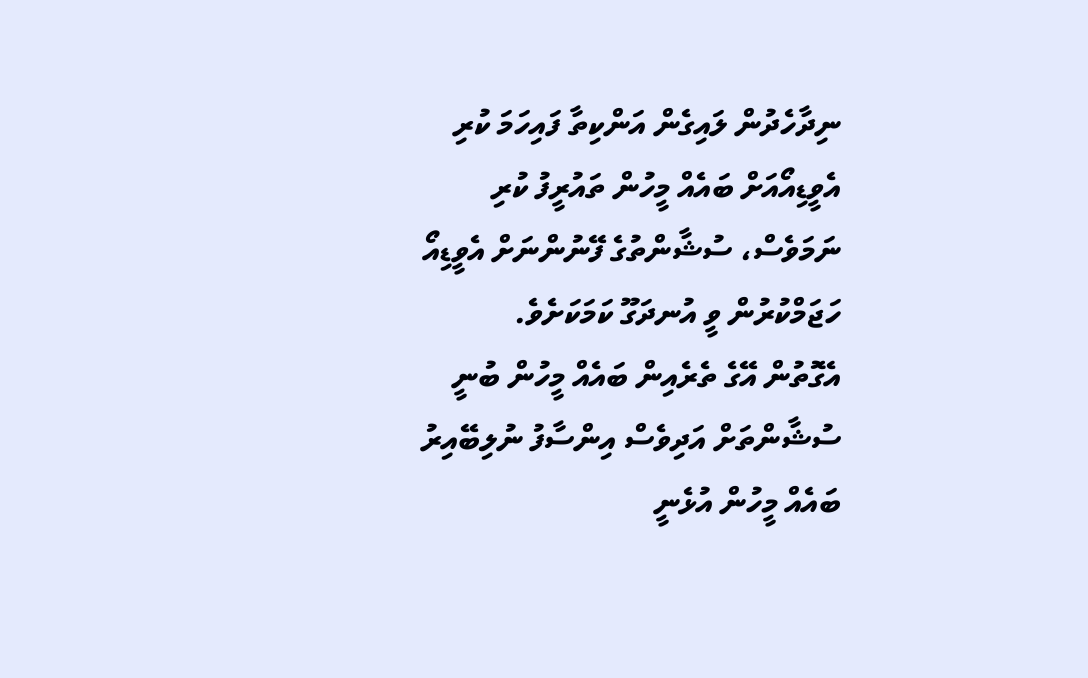ނިދާހެދުން ލައިގެން އަންކިތާ ފައިހަމަ ކުރި އެވީޑިއޯއަށް ބައެއް މީހުން ތައުރީފު ކުރި ނަމަވެސް، ސުޝާންތުގެ ފޭނުންނަށް އެވީޑިއޯ ހަޖަމްކުރުން ވީ އުނދަގޫ ކަމަކަށެވެ.
އެގޮތުން އޭގެ ތެރެއިން ބައެއް މީހުން ބުނީ ސުޝާންތަށް އަދިވެސް އިންސާފު ނުލިބޭއިރު ބައެއް މީހުން އުޅެނީ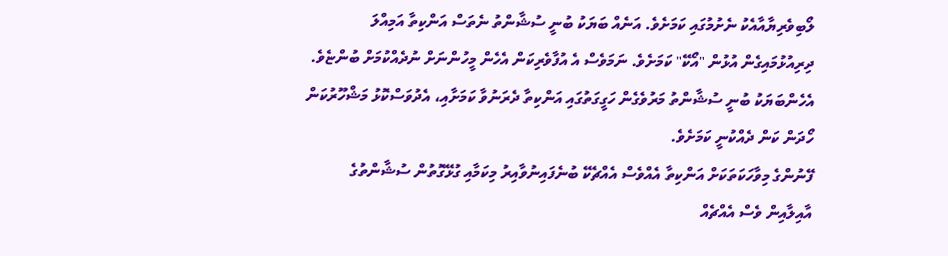ލޯބިވެރިޔާއާއެކު ނެށުމުގައި ކަމަށެވެ. އަނެއް ބަޔަކު ބުނީ ސުޝާންތު ނެތަސް އަންކިތާ އަމިއްލަ ދިރިއުޅުމައިގެން އުޅުން "އޯކޭ" ކަމަށެވެ. ނަމަވެސް އެ އުފާވެރިކަން އެހެން މީހުންނަށް ނުދެއްކުމަށް ބުންޏެވެ.
އެހެންބަޔަކު ބުނީ ސުޝާންތު މަރުވެގެން ހަގީގަތުގައި އަންކިތާ ދެރަނުވާ ކަމަށާއި، އެދުވަސްކޮޅު މަޝްހޫރުކަން ހޯދަން ކަން ދެއްކުނީ ކަމަށެވެ.
ފޭނުންގެ މިވާހަކަތަކަށް އަންކިތާ އެއްވެސް އެއްޗެކޭ ބުނެފައިނުވާއިރު މިކަމާއި ގުޅޭގޮތުން ސުޝާންތުގެ އާއިލާއިން ވެސް އެއްޗެއް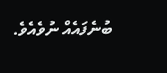ބުނެފައެއް ނުވެއެވެ.